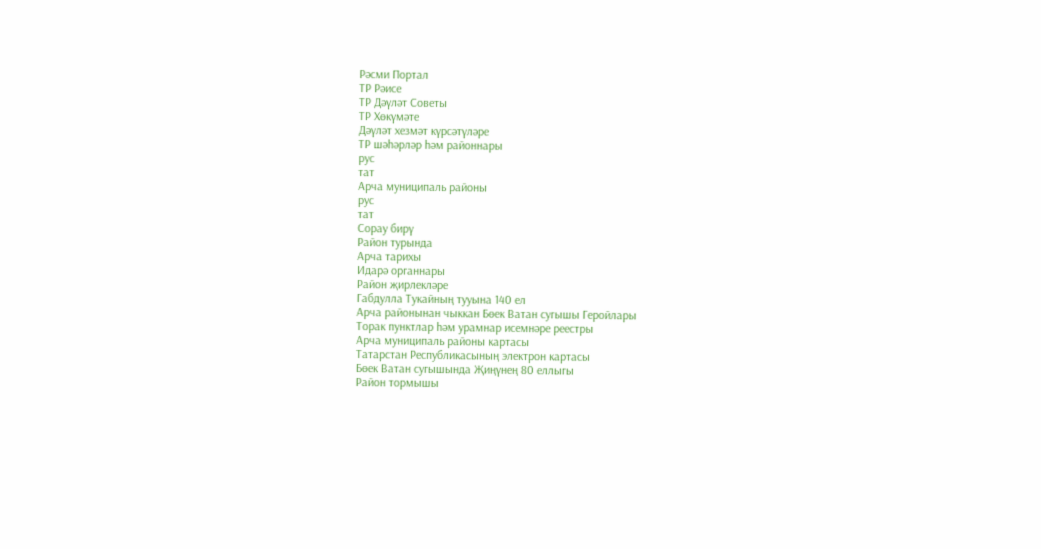Рәсми Портал
ТР Рәисе
ТР Дәүләт Советы
ТР Хөкүмәте
Дәүләт хезмәт күрсәтүләре
ТР шәһәрләр һәм районнары
рус
тат
Арча муниципаль районы
рус
тат
Сорау бирү
Район турында
Арча тарихы
Идарә органнары
Район җирлекләре
Габдулла Тукайның тууына 140 ел
Арча районынан чыккан Бөек Ватан сугышы Геройлары
Торак пунктлар һәм урамнар исемнәре реестры
Арча муниципаль районы картасы
Татарстан Республикасының электрон картасы
Бөек Ватан сугышында Җиңүнең 80 еллыгы
Район тормышы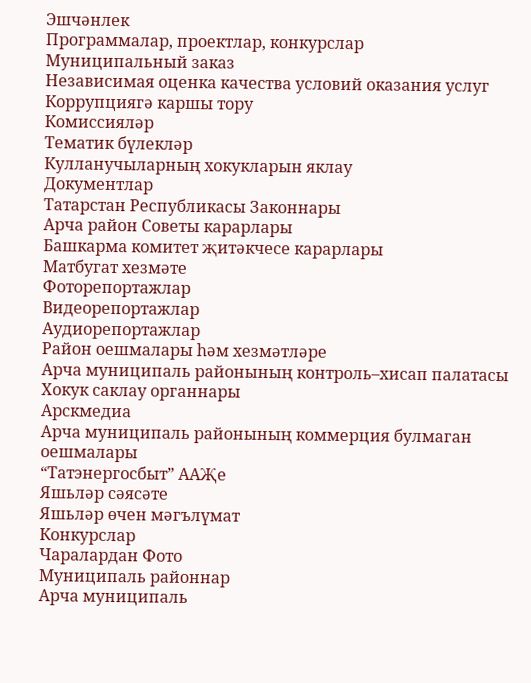Эшчәнлек
Программалар, проектлар, конкурслар
Муниципальный заказ
Независимая оценка качества условий оказания услуг
Коррупциягә каршы тору
Комиссияләр
Тематик бүлекләр
Кулланучыларның хокукларын яклау
Документлар
Татарстан Республикасы Законнары
Арча район Советы карарлары
Башкарма комитет җитәкчесе карарлары
Матбугат хезмәте
Фоторепортажлар
Видеорепортажлар
Аудиорепортажлар
Район оешмалары һәм хезмәтләре
Арча муниципаль районының контроль–хисап палатасы
Хокук саклау органнары
Арскмедиа
Арча муниципаль районының коммерция булмаган оешмалары
“Татэнергосбыт” ААҖе
Яшьләр сәясәте
Яшьләр өчен мәгълүмат
Конкурслар
Чаралардан Фото
Муниципаль районнар
Арча муниципаль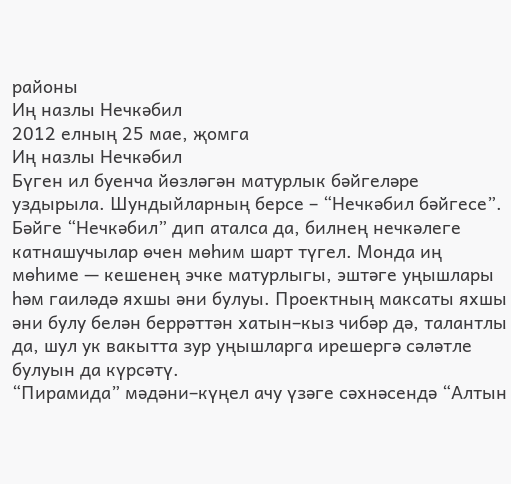районы
Иң назлы Нечкәбил
2012 елның 25 мае, җомга
Иң назлы Нечкәбил
Бүген ил буенча йөзләгән матурлык бәйгеләре уздырыла. Шундыйларның берсе – “Нечкәбил бәйгесе”.
Бәйге “Нечкәбил” дип аталса да, билнең нечкәлеге катнашучылар өчен мөһим шарт түгел. Монда иң мөһиме — кешенең эчке матурлыгы, эштәге уңышлары һәм гаиләдә яхшы әни булуы. Проектның максаты яхшы әни булу белән беррәттән хатын–кыз чибәр дә, талантлы да, шул ук вакытта зур уңышларга ирешергә сәләтле булуын да күрсәтү.
“Пирамида” мәдәни–күңел ачу үзәге сәхнәсендә “Алтын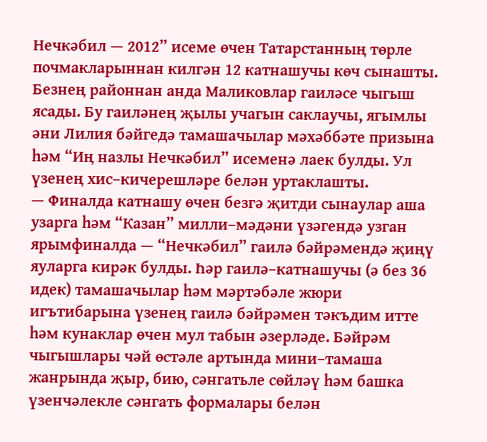Нечкәбил — 2012” исеме өчен Татарстанның төрле почмакларыннан килгән 12 катнашучы көч сынашты. Безнең районнан анда Маликовлар гаиләсе чыгыш ясады. Бу гаиләнең җылы учагын саклаучы, ягымлы әни Лилия бәйгедә тамашачылар мәхәббәте призына һәм “Иң назлы Нечкәбил” исеменә лаек булды. Ул үзенең хис–кичерешләре белән уртаклашты.
— Финалда катнашу өчен безгә җитди сынаулар аша узарга һәм “Казан” милли–мәдәни үзәгендә узган ярымфиналда — “Нечкәбил” гаилә бәйрәмендә җиңү яуларга кирәк булды. Һәр гаилә–катнашучы (ә без 36 идек) тамашачылар һәм мәртәбәле жюри игътибарына үзенең гаилә бәйрәмен тәкъдим итте һәм кунаклар өчен мул табын әзерләде. Бәйрәм чыгышлары чәй өстәле артында мини–тамаша жанрында җыр, бию, сәнгатьле сөйләү һәм башка үзенчәлекле сәнгать формалары белән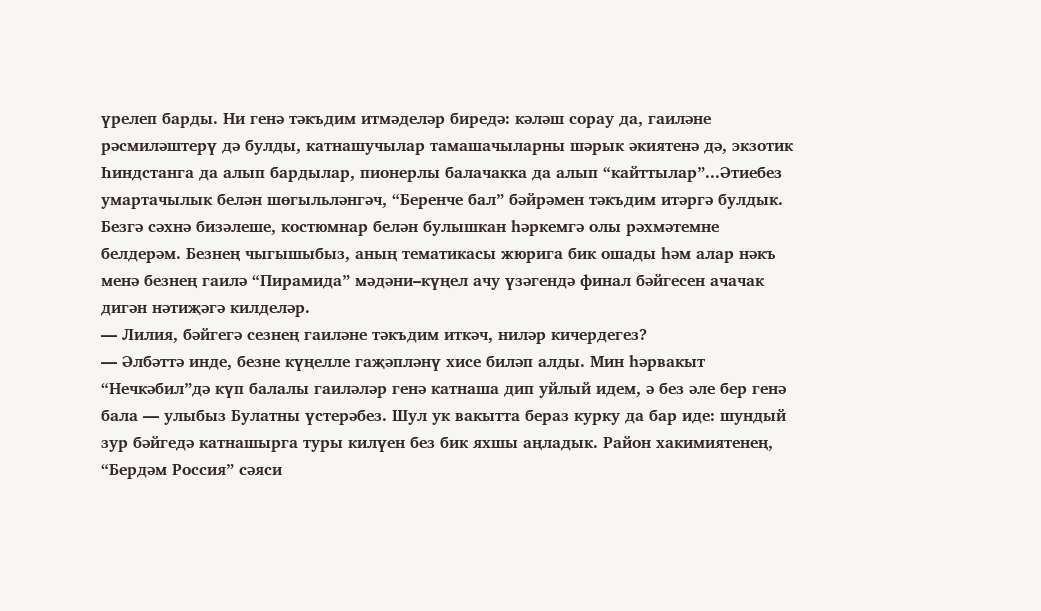үрелеп барды. Ни генә тәкъдим итмәделәр биредә: кәләш сорау да, гаиләне рәсмиләштерү дә булды, катнашучылар тамашачыларны шәрык әкиятенә дә, экзотик Һиндстанга да алып бардылар, пионерлы балачакка да алып “кайттылар”...Әтиебез умартачылык белән шөгыльләнгәч, “Беренче бал” бәйрәмен тәкъдим итәргә булдык. Безгә сәхнә бизәлеше, костюмнар белән булышкан һәркемгә олы рәхмәтемне белдерәм. Безнең чыгышыбыз, аның тематикасы жюрига бик ошады һәм алар нәкъ менә безнең гаилә “Пирамида” мәдәни–күңел ачу үзәгендә финал бәйгесен ачачак дигән нәтиҗәгә килделәр.
— Лилия, бәйгегә сезнең гаиләне тәкъдим иткәч, ниләр кичердегез?
— Әлбәттә инде, безне күңелле гаҗәпләнү хисе биләп алды. Мин һәрвакыт “Нечкәбил”дә күп балалы гаиләләр генә катнаша дип уйлый идем, ә без әле бер генә бала — улыбыз Булатны үстерәбез. Шул ук вакытта бераз курку да бар иде: шундый зур бәйгедә катнашырга туры килүен без бик яхшы аңладык. Район хакимиятенең, “Бердәм Россия” сәяси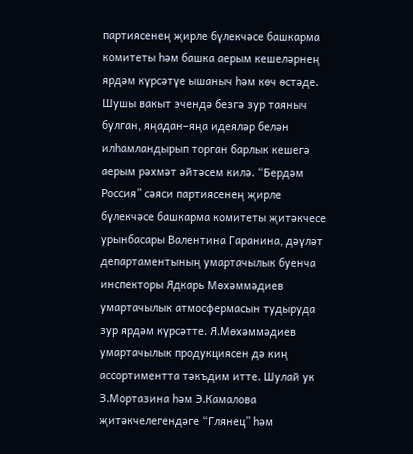партиясенең җирле бүлекчәсе башкарма комитеты һәм башка аерым кешеләрнең ярдәм күрсәтүе ышаныч һәм көч өстәде. Шушы вакыт эчендә безгә зур таяныч булган, яңадан–яңа идеяләр белән илһамландырып торган барлык кешегә аерым рәхмәт әйтәсем килә. “Бердәм Россия” сәяси партиясенең җирле бүлекчәсе башкарма комитеты җитәкчесе урынбасары Валентина Гаранина, дәүләт департаментының умартачылык буенча инспекторы Ядкарь Мөхәммәдиев умартачылык атмосфермасын тудыруда зур ярдәм күрсәтте. Я.Мөхәммәдиев умартачылык продукциясен дә киң ассортиментта тәкъдим итте. Шулай ук З.Мортазина һәм Э.Камалова җитәкчелегендәге “Глянец” һәм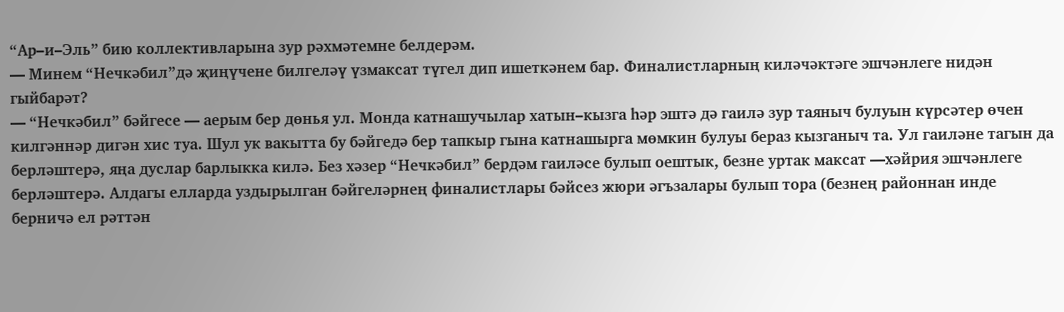“Ар–и–Эль” бию коллективларына зур рәхмәтемне белдерәм.
— Минем “Нечкәбил”дә җиңүчене билгеләү үзмаксат түгел дип ишеткәнем бар. Финалистларның киләчәктәге эшчәнлеге нидән гыйбарәт?
— “Нечкәбил” бәйгесе — аерым бер дөнья ул. Монда катнашучылар хатын–кызга һәр эштә дә гаилә зур таяныч булуын күрсәтер өчен килгәннәр дигән хис туа. Шул ук вакытта бу бәйгедә бер тапкыр гына катнашырга мөмкин булуы бераз кызганыч та. Ул гаиләне тагын да берләштерә, яңа дуслар барлыкка килә. Без хәзер “Нечкәбил” бердәм гаиләсе булып оештык, безне уртак максат —хәйрия эшчәнлеге берләштерә. Алдагы елларда уздырылган бәйгеләрнең финалистлары бәйсез жюри әгъзалары булып тора (безнең районнан инде берничә ел рәттән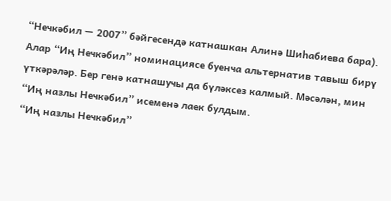“Нечкәбил — 2007” бәйгесендә катнашкан Алинә Шиһабиева бара). Алар “Иң Нечкәбил” номинациясе буенча альтернатив тавыш бирү үткәрәләр. Бер генә катнашучы да бүләксез калмый. Мәсәлән, мин “Иң назлы Нечкәбил” исеменә лаек булдым.
“Иң назлы Нечкәбил”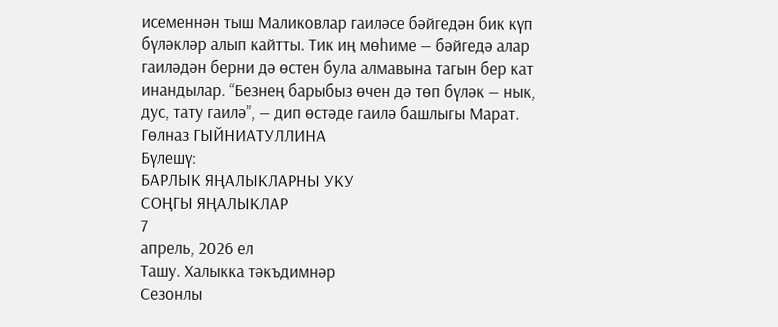исеменнән тыш Маликовлар гаиләсе бәйгедән бик күп бүләкләр алып кайтты. Тик иң мөһиме — бәйгедә алар гаиләдән берни дә өстен була алмавына тагын бер кат инандылар. “Безнең барыбыз өчен дә төп бүләк — нык, дус, тату гаилә”, — дип өстәде гаилә башлыгы Марат.
Гөлназ ГЫЙНИАТУЛЛИНА
Бүлешү:
БАРЛЫК ЯҢАЛЫКЛАРНЫ УКУ
СОҢГЫ ЯҢАЛЫКЛАР
7
апрель, 2026 ел
Ташу. Халыкка тәкъдимнәр
Сезонлы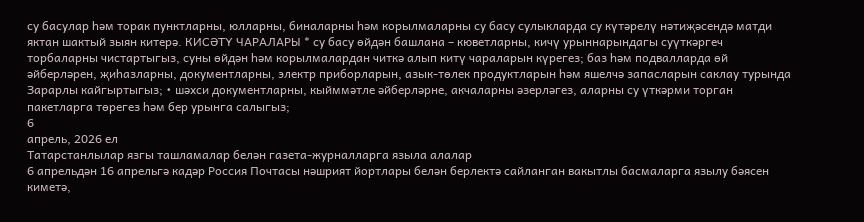су басулар һәм торак пунктларны, юлларны, биналарны һәм корылмаларны су басу сулыкларда су күтәрелү нәтиҗәсендә матди яктан шактый зыян китерә. КИСӘТҮ ЧАРАЛАРЫ * су басу өйдән башлана – кюветларны, кичү урыннарындагы суүткәргеч торбаларны чистартыгыз, суны өйдән һәм корылмалардан читкә алып китү чараларын күрегез; баз һәм подвалларда өй әйберләрен, җиһазларны, документларны, электр приборларын, азык-төлек продуктларын һәм яшелчә запасларын саклау турында Зарарлы кайгыртыгыз; • шәхси документларны, кыйммәтле әйберләрне, акчаларны әзерләгез, аларны су үткәрми торган пакетларга төрегез һәм бер урынга салыгыз;
6
апрель, 2026 ел
Татарстанлылар язгы ташламалар белән газета-журналларга языла алалар
6 апрельдән 16 апрельгә кадәр Россия Почтасы нәшрият йортлары белән берлектә сайланган вакытлы басмаларга язылу бәясен киметә,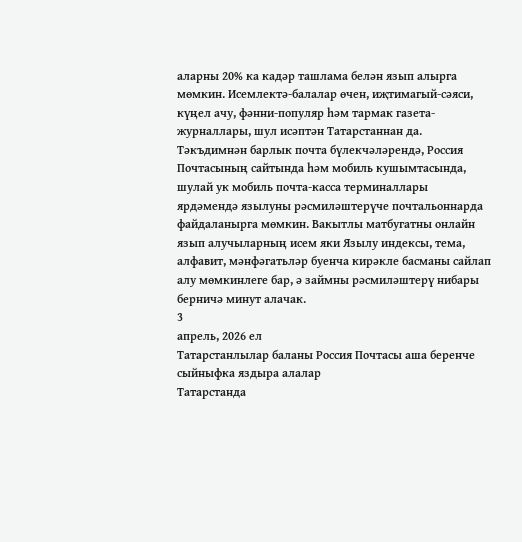аларны 20% ка кадәр ташлама белән язып алырга мөмкин. Исемлектә-балалар өчен, иҗтимагый-сәяси, күңел ачу, фәнни-популяр һәм тармак газета-журналлары, шул исәптән Татарстаннан да. Тәкъдимнән барлык почта бүлекчәләрендә, Россия Почтасының сайтында һәм мобиль кушымтасында, шулай ук мобиль почта-касса терминаллары ярдәмендә язылуны рәсмиләштерүче почтальоннарда файдаланырга мөмкин. Вакытлы матбугатны онлайн язып алучыларның исем яки Язылу индексы, тема, алфавит, мәнфәгатьләр буенча кирәкле басманы сайлап алу мөмкинлеге бар, ә займны рәсмиләштерү нибары берничә минут алачак.
3
апрель, 2026 ел
Татарстанлылар баланы Россия Почтасы аша беренче сыйныфка яздыра алалар
Татарстанда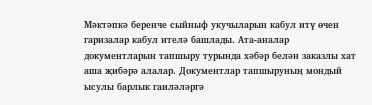Мәктәпкә беренче сыйныф укучыларын кабул итү өчен гаризалар кабул ителә башлады. Ата-аналар документларын тапшыру турында хәбәр белән заказлы хат аша җибәрә алалар. Документлар тапшыруның мондый ысулы барлык гаиләләргә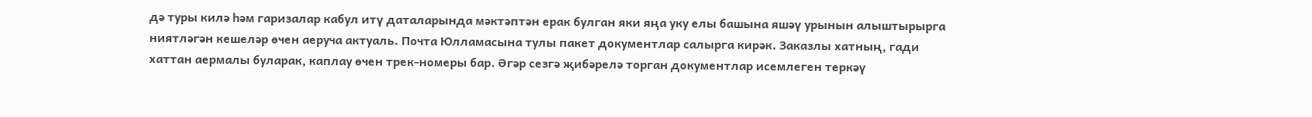дә туры килә һәм гаризалар кабул итү даталарында мәктәптән ерак булган яки яңа уку елы башына яшәү урынын алыштырырга ниятләгән кешеләр өчен аеруча актуаль. Почта Юлламасына тулы пакет документлар салырга кирәк. Заказлы хатның, гади хаттан аермалы буларак, каплау өчен трек-номеры бар. Әгәр сезгә җибәрелә торган документлар исемлеген теркәү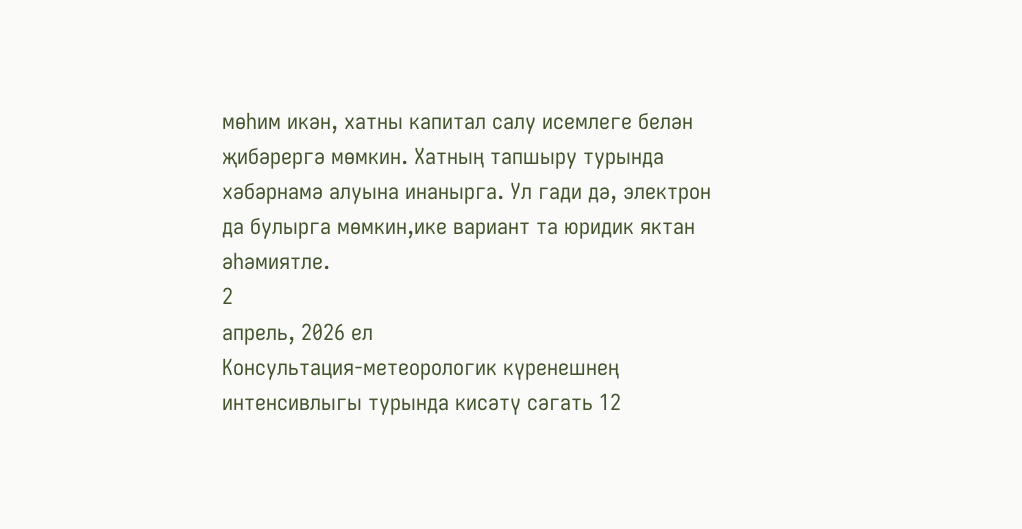мөһим икән, хатны капитал салу исемлеге белән җибәрергә мөмкин. Хатның тапшыру турында хәбәрнамә алуына инанырга. Ул гади дә, электрон да булырга мөмкин,ике вариант та юридик яктан әһәмиятле.
2
апрель, 2026 ел
Консультация-метеорологик күренешнең интенсивлыгы турында кисәтү сәгать 12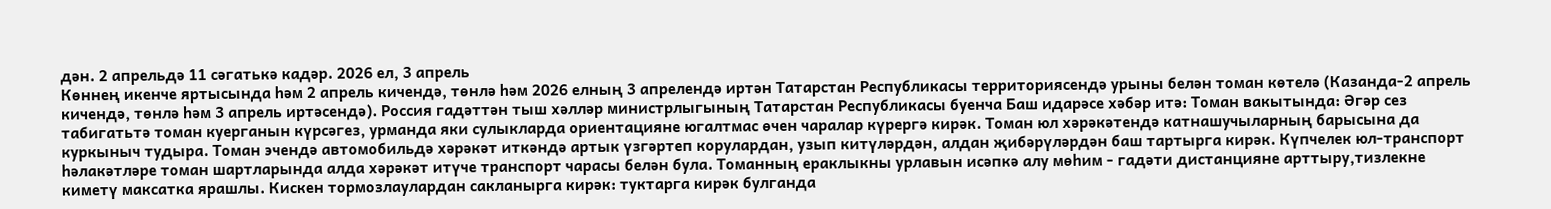дән. 2 апрельдә 11 сәгатькә кадәр. 2026 ел, 3 апрель
Көннең икенче яртысында һәм 2 апрель кичендә, төнлә һәм 2026 елның 3 апрелендә иртән Татарстан Республикасы территориясендә урыны белән томан көтелә (Казанда-2 апрель кичендә, төнлә һәм 3 апрель иртәсендә). Россия гадәттән тыш хәлләр министрлыгының Татарстан Республикасы буенча Баш идарәсе хәбәр итә: Томан вакытында: Әгәр сез табигатьтә томан куерганын күрсәгез, урманда яки сулыкларда ориентацияне югалтмас өчен чаралар күрергә кирәк. Томан юл хәрәкәтендә катнашучыларның барысына да куркыныч тудыра. Томан эчендә автомобильдә хәрәкәт иткәндә артык үзгәртеп корулардан, узып китүләрдән, алдан җибәрүләрдән баш тартырга кирәк. Күпчелек юл-транспорт һәлакәтләре томан шартларында алда хәрәкәт итүче транспорт чарасы белән була. Томанның ераклыкны урлавын исәпкә алу мөһим - гадәти дистанцияне арттыру,тизлекне киметү максатка ярашлы. Кискен тормозлаулардан сакланырга кирәк: туктарга кирәк булганда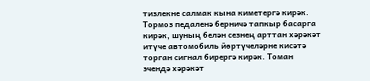тизлекне салмак кына киметергә кирәк. Тормоз педаленә берничә тапкыр басарга кирәк, шуның белән сезнең арттан хәрәкәт итүче автомобиль йөртүчеләрне кисәтә торган сигнал бирергә кирәк. Томан эчендә хәрәкәт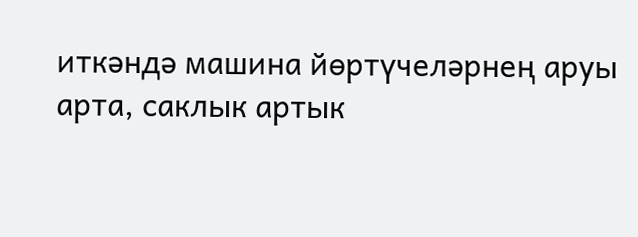иткәндә машина йөртүчеләрнең аруы арта, саклык артык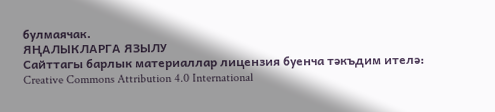булмаячак.
ЯҢАЛЫКЛАРГА ЯЗЫЛУ
Сайттагы барлык материаллар лицензия буенча тәкъдим ителә:
Creative Commons Attribution 4.0 International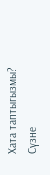Хата таптыгызмы?
Сүзне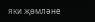яки җөмләне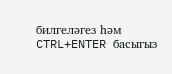билгеләгез һәм CTRL+ENTER басыгыз